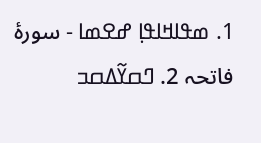1. ߘߟߊߞߊߟߊ߲ ߝߐߘߊ - سورۂ فاتحہ 2. ߣߛߌ߬ߡߛߏ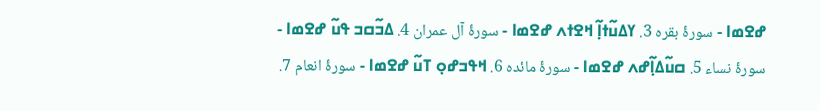ߝߐߘߊ - سورۂ بقرہ 3. ߌߡߎ߬ߙߊ߲߬ ߞߐߙߍ ߝߐߘߊ - سورۂ آل عمران 4. ߡߏ߬ߛߏ ߟߎ߬ ߝߐߘߊ - سورۂ نساء 5. ߛߎ߬ߡߊ߲߬ߝߍ ߝߐߘߊ - سورۂ مائدہ 6. ߞߟߏߝߋ߲ ߠߎ߬ ߝߐߘߊ - سورۂ انعام 7.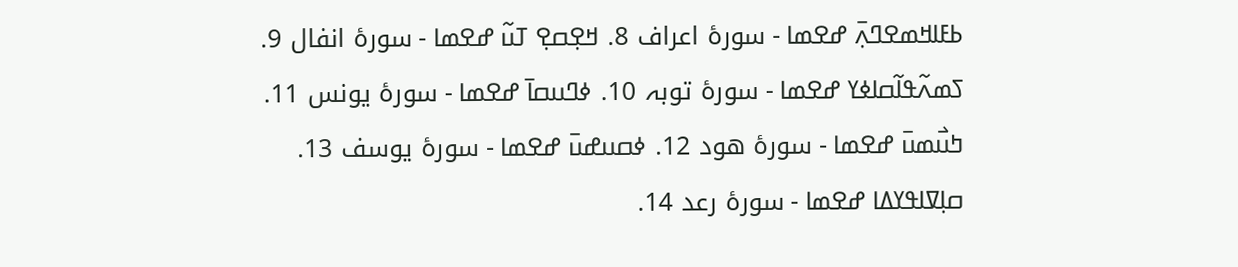ߕߓߊߞߘߐߣߍ߲߫ ߝߐߘߊ - سورۂ اعراف 8. ߞߐ߲ߛߐ߲ ߠߎ߬ ߝߐߘߊ - سورۂ انفال 9. ߖߘߍ߬ߟߊ߬ߛߊߦߌ ߝߐߘߊ - سورۂ توبہ 10. ߦߣߎߛߊ߫ ߝߐߘߊ - سورۂ یونس 11. ߤߎ߯ߘߎ߫ ߝߐߘߊ - سورۂ ھود 12. ߦߛߎߝߎ߫ ߝߐߘߊ - سورۂ یوسف 13. ߛߊ߲ߜߊߟߌߡߊ ߝߐߘߊ - سورۂ رعد 14.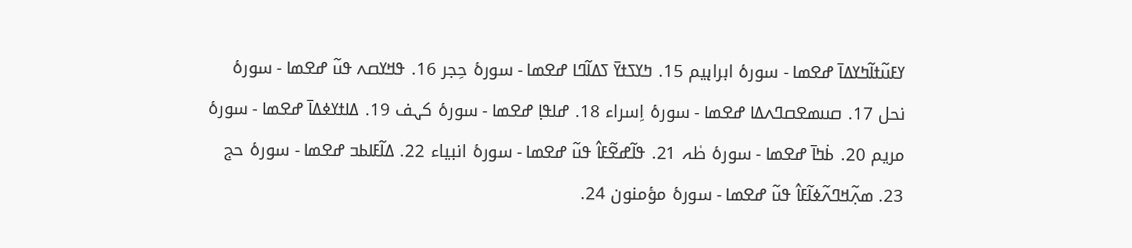ߌߓߎ߬ߙߊ߬ߤߌߡߊ߫ ߝߐߘߊ - سورۂ ابراہیم 15. ߤߌߖߙߌ߫ ߖߡߊ߬ߣߊ ߝߐߘߊ - سورۂ حِجر 16. ߟߞߌߛߍ ߟߎ߬ ߝߐߘߊ - سورۂ نحل 17. ߛߎߘߐߛߣߍߡߊ ߝߐߘߊ - سورۂ اِسراء 18. ߝߊߟߊ߲ ߝߐߘߊ - سورۂ کہف 19. ߡߊߙߌߦߡߊ߫ ߝߐߘߊ - سورۂ مریم 20. ߕ߭ߤߊ߫ ߝߐߘߊ - سورۂ طٰہ 21. ߟߊ߬ߝߐ߬ߓߊ߮ ߟߎ߬ ߝߐߘߊ - سورۂ انبیاء 22. ߡߊ߬ߓߊߕߏ ߝߐߘߊ - سورۂ حج 23. ߘߍ߲߬ߞߣߍ߬ߦߊ߬ߓߊ߮ ߟߎ߬ ߝߐߘߊ - سورۂ مؤمنون 24.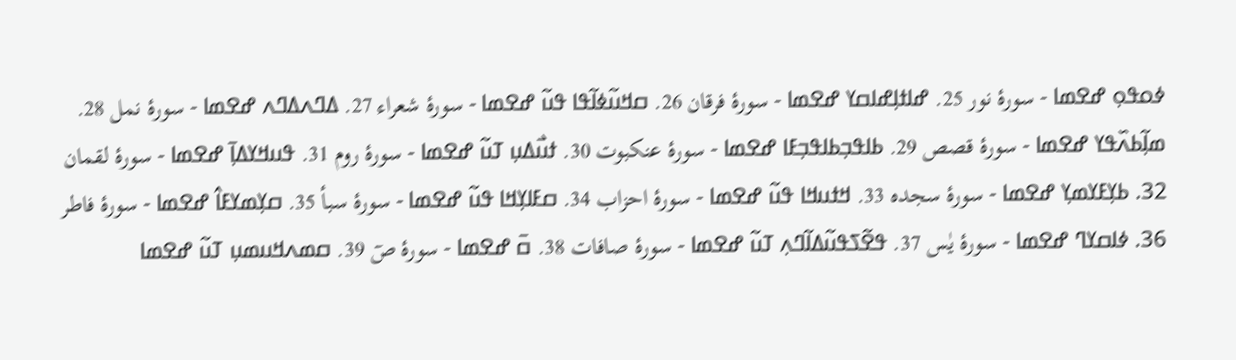ߦߋߟߋ߲ ߝߐߘߊ - سورۂ نور 25. ߝߊߙߊ߲ߝߊߛߌ ߝߐߘߊ - سورۂ فرقان 26. ߛߞߎ߬ߦߊ߬ߟߊ ߟߎ߬ ߝߐߘߊ - سورۂ شعراء 27. ߡߣߍߡߣߍ ߝߐߘߊ - سورۂ نمل 28. ߘߊ߲߬ߕߍ߰ߟߌ ߝߐߘߊ - سورۂ قصص 29. ߕߊߟߏ߲ߕߊߟߏ߲ߓߊ ߝߐߘߊ - سورۂ عنکبوت 30. ߙߎ߯ߡߎ߲ ߠߎ߬ ߝߐߘߊ - سورۂ روم 31. ߟߎߞߌߡߊ߲߫ ߝߐߘߊ - سورۂ لقمان 32. ߕߌ߲ߓߌߘߌ߲ ߝߐߘߊ - سورۂ سجدہ 33. ߞߙߎߞߊ ߟߎ߬ ߝߐߘߊ - سورۂ احزاب 34. ߛߓߊߌ߲ߞߊ ߟߎ߬ ߝߐߘߊ - سورۂ سبأ 35. ߛߌ߲ߘߌߓߊ߮ ߝߐߘߊ - سورۂ فاطر 36. ߦߊߛߌߣ ߝߐߘߊ - سورۂ یٰس 37. ߟߐ߬ߖߟߎ߬ߡߊ߬ߣߍ߲ ߠߎ߬ ߝߐߘߊ - سورۂ صافات 38. ߛ߫ ߝߐߘߊ - سورۂ صٓ 39. ߛߘߍߞߎߘߎ߲ ߠߎ߬ ߝߐߘߊ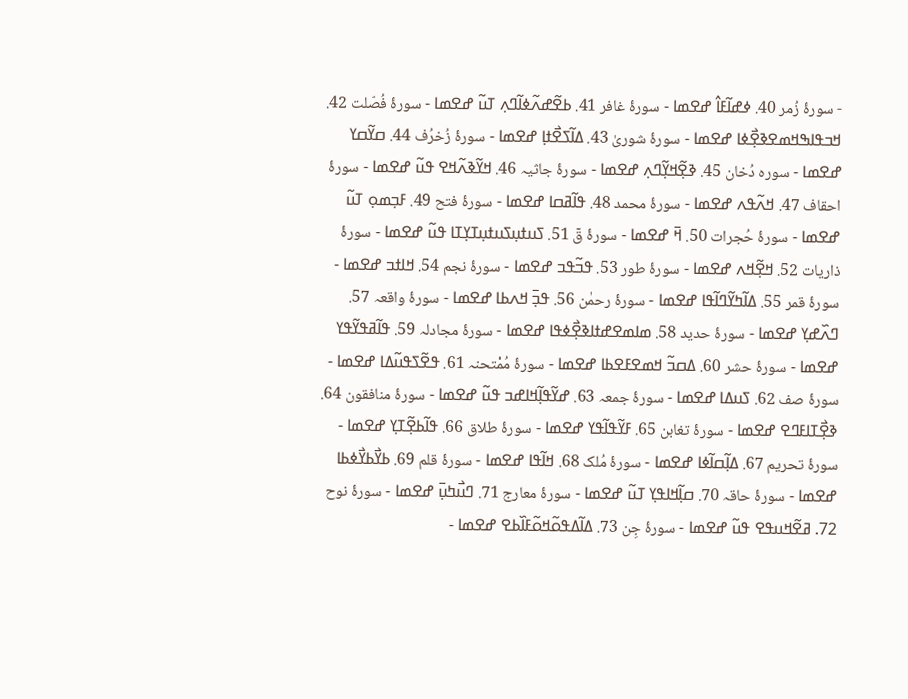- سورۂ زُمر 40. ߦߝߊ߬ߓߊ߮ ߝߐߘߊ - سورۂ غافر 41. ߕߐ߬ߝߍ߬ߦߊ߬ߣߍ߲ ߠߎ߬ ߝߐߘߊ - سورۂ فُصّلت 42. ߞߏߟߊߒߞߘߐߢߐ߲߯ߦߊ ߝߐߘߊ - سورۂ شوریٰ 43. ߡߊ߬ߖߐ߯ߙߊ߲ ߝߐߘߊ - سورۂ زُخرُف 44. ߛߌ߬ߛߌ ߝߐߘߊ - سورہ دُخان 45. ߢߐ߲߬ߞߌ߲߬ߣߍ߲ ߝߐߘߊ - سورۂ جاثیہ 46. ߞߌ߬ߢߍ߬ߞߐ ߟߎ߬ ߝߐߘߊ - سورۂ احقاف 47. ߞߍ߬ߟߍ ߝߐߘߊ - سورۂ محمد 48. ߟߊ߬ߥߛߊ ߝߐߘߊ - سورۂ فتح 49. ߓߏ߲ߘߋ߲ ߠߎ߬ ߝߐߘߊ - سورۂ حُجرات 50. ߞ߫ ߝߐߘߊ - سورۂ قٓ 51. ߖߎߙߎ߲ߖߎߙߎ߲ߠߌ߲ߠߊ ߟߎ߬ ߝߐߘߊ - سورۂ ذاریات 52. ߞߐ߲߬ߞߍ ߝߐߘߊ - سورۂ طور 53. ߟߏ߬ߟߏ ߝߐߘߊ - سورۂ نجم 54. ߞߊߙߏ ߝߐߘߊ - سورۂ قمر 55. ߡߊ߬ߤߌ߬ߣߊ߬ߟߊ ߝߐߘߊ - سورۂ رحمٰن 56. ߟߏ߲߫ ߞߍߕߊ ߝߐߘߊ - سورۂ واقعہ 57. ߣߍ߰ߝߌ߲ ߝߐߘߊ - سورۂ حدید 58. ߘߊߘߐߝߙߊߢߐ߲߯ߦߟߊ ߝߐߘߊ - سورۂ مجادلہ 59. ߟߊ߬ߥߟߌ߬ߟߌ ߝߐߘߊ - سورۂ حشر 60. ߡߛߏ߬ ߞߘߐߓߐߕߊ ߝߐߘߊ - سورۂ مُمْتحنہ 61. ߟߐ߬ߖߟߎ߬ߡߊ ߝߐߘߊ - سورۂ صف 62. ߖߎߡߊ ߝߐߘߊ - سورۂ جمعہ 63. ߝߌ߬ߟߊ߲߬ߞߊߝߏ ߟߎ߬ ߝߐߘߊ - سورۂ منافقون 64. ߢߐ߲߯ߠߊߓߣߐ ߝߐߘߊ - سورۂ تغابن 65. ߓߌ߬ߟߊ߬ߟߌ ߝߐߘߊ - سورۂ طلاق 66. ߟߊ߬ߕߐ߲߬ߠߌ߲ ߝߐߘߊ - سورۂ تحریم 67. ߡߊ߲߬ߛߊ߬ߦߊ ߝߐߘߊ - سورۂ مُلک 68. ߞߊ߬ߟߊ ߝߐߘߊ - سورۂ قلم 69. ߕߌ߯ߕߌ߯ߦߕߊ ߝߐߘߊ - سورۂ حاقہ 70. ߛߊ߲߬ߞߊߟߌ߲ ߠߎ߬ ߝߐߘߊ - سورۂ معارج 71. ߣߎ߯ߤߎ߲߫ ߝߐߘߊ - سورۂ نوح 72. ߥߐ߬ߞߎߟߐ ߟߎ߬ ߝߐߘߊ - سورۂ جِن 73. ߡߊ߬ߡߟߋ߬ߞߋ߬ߓߊ߰ߕߐ ߝߐߘߊ -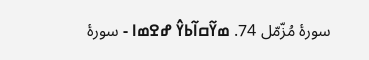سورۂ مُزّمّل 74. ߘߌ߬ߛߊ߬ߕߌ߮ ߝߐߘߊ - سورۂ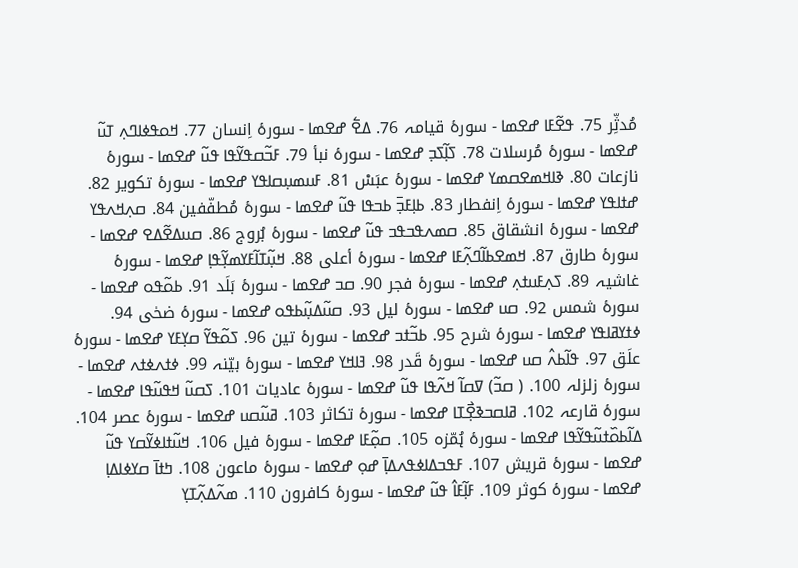مُدثِّر 75. ߟߐ߬ߓߊ ߝߐߘߊ - سورۂ قیامہ 76. ߡߐ߱ ߝߐߘߊ - سورۂ اِنسان 77. ߞߋߟߦߊߣߍ߲ ߠߎ߬ ߝߐߘߊ - سورۂ مُرسلات 78. ߖߊ߲߬ߖߏ߲ ߝߐߘߊ - سورۂ نبأ 79. ߓߏ߬ߛߟߌ߬ߟߊ ߟߎ߬ ߝߐߘߊ - سورۂ نازعات 80. ߢߊߞߘߐߛߘߌ ߝߐߘߊ - سورۂ عبَسْ 81. ߓߎߘߎ߲ߛߊߟߌ ߝߐߘߊ - سورۂ تکویر 82. ߝߙߊߟߌ ߝߐߘߊ - سورۂ اِنفطار 83. ߕߊ߲ߓߏ߲߫ ߕߏߟߊ ߟߎ߬ ߝߐߘߊ - سورۂ مُطفّفین 84. ߛߍ߲ߞߍߟߌ ߝߐߘߊ - سورۂ انشقاق 85. ߛߘߍߟߏߟߏ ߟߎ߬ ߝߐߘߊ - سورۂ بُروج 86. ߛߎߡߐ߬ߡߐ ߝߐߘߊ - سورۂ طارق 87. ߞߘߐߕߊ߬ߣߍ߲߬ߓߊ ߝߐߘߊ - سورۂ أعلی 88. ߞߎ߲߬ߠߊ߬ߓߌߘߌ߲߬ߟߊ߲ ߝߐߘߊ - سورۂ غاشیہ 89. ߖߍ߲ߓߎߙߍ߲ ߝߐߘߊ - سورۂ فجر 90. ߛߏ ߝߐߘߊ - سورۂ بَلَد 91. ߕߋ߬ߟߋ ߝߐߘߊ - سورۂ شمس 92. ߛߎ ߝߐߘߊ - سورۂ لیل 93. ߛߎ߬ߡߎ߲߬ߕߟߋ ߝߐߘߊ - سورۂ ضحٰی 94. ߦߙߌߥߊߟߌ ߝߐߘߊ - سورۂ شرح 95. ߕߏ߬ߙߏ ߝߐߘߊ - سورۂ تین 96. ߖߋ߬ߟߌ߬ ߛߌ߲ߓߌ ߝߐߘߊ - سورۂ علَق 97. ߟߊ߬ߕߍ߮ ߛߎ ߝߐߘߊ - سورۂ قَدر 98. ߔߊߞߌ ߝߐߘߊ - سورۂ بیّنہ 99. ߦߙߍߦߙߍ ߝߐߘߊ - سورۂ زلزلہ 100. ( ߛߏ߬) ߜߛߊ߬ ߞߍ߬ߟߊ ߟߎ߬ ߝߐߘߊ - سورۂ عادیات 101. ߖߛߎ߬ ߞߟߎ߬ߟߊ ߝߐߘߊ - سورۂ قارعہ 102. ߥߊߛߏߢߐ߲߯ߠߊ ߝߐߘߊ - سورۂ تکاثر 103. ߥߎ߬ߛߎ ߝߐߘߊ - سورۂ عصر 104. ߡߊ߬ߕߋ߰ߙߎ߬ߟߌ߬ߟߊ ߝߐߘߊ - سورۂ ہُمّزہ 105. ߛߋ߲߬ߓߊ ߝߐߘߊ - سورۂ فیل 106. ߞߎ߬ߙߊߦߌ߬ߛߌ ߟߎ߬ ߝߐߘߊ - سورۂ قریش 107. ߓߟߏߡߊߦߟߍߡߊ߲߫ ߝߋ߲ ߝߐߘߊ - سورۂ ماعون 108. ߤߙߊ߫ ߛߌߦߊߡߊ߲ ߝߐߘߊ - سورۂ کوثر 109. ߓߊ߲߬ߓߊ߮ ߟߎ߬ ߝߐߘߊ - سورۂ کافرون 110. ߘߍ߬ߡߍ߲߬ߠߌ߲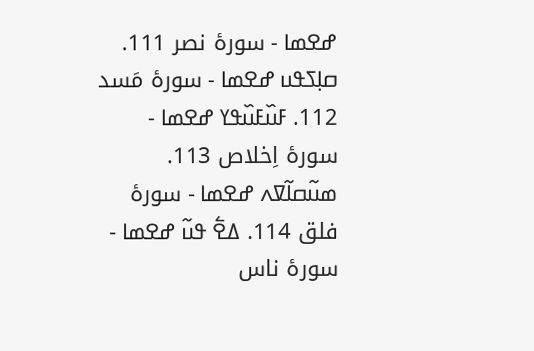ߝߐߘߊ - سورۂ نصر 111. ߛߊ߲ߖߟߎ ߝߐߘߊ - سورۂ مَسد 112. ߓߎ߰ߓߎ߰ߟߌ ߝߐߘߊ - سورۂ اِخلاص 113. ߘߎ߬ߛߊ߬ߜߍ ߝߐߘߊ - سورۂ فلق 114. ߡߐ߱ ߟߎ߬ ߝߐߘߊ - سورۂ ناس